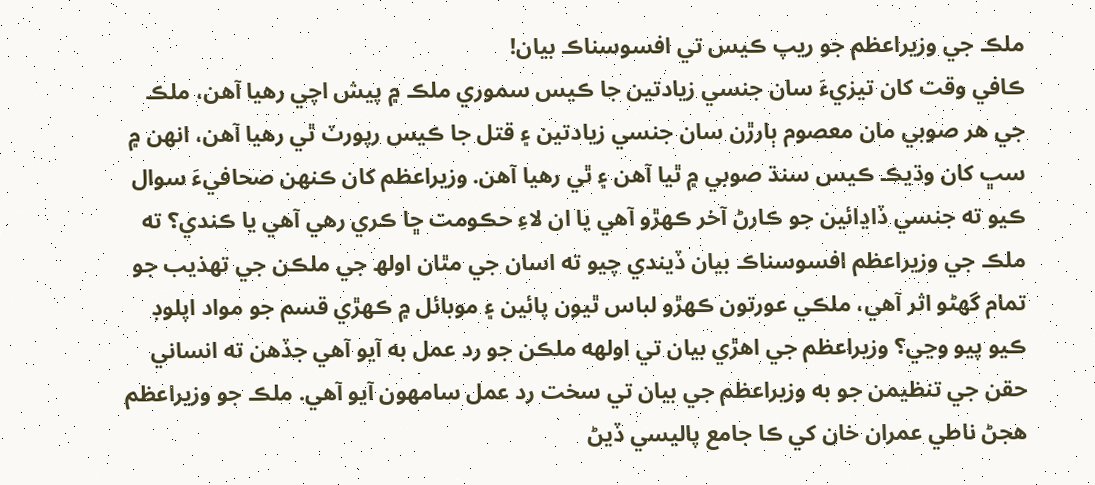ملڪ جي وزيراعظم جو ريپ ڪيس تي افسوسناڪ بيان!
ڪافي وقت کان تيزيءَ سان جنسي زيادتين جا ڪيس سموري ملڪ ۾ پيش اچي رهيا آهن، ملڪ جي ھر صوبي مان معصوم ٻارڙن سان جنسي زيادتين ۽ قتل جا ڪيس رپورٽ ٿي رهيا آهن، انهن ۾ سڀ کان وڌيڪ ڪيس سنڌ صوبي ۾ ٿيا آھن ۽ ٿي رھيا آھن. وزيراعظم کان ڪنھن صحافيءَ سوال ڪيو ته جنسي ڏاڍائين جو ڪارڻ آخر ڪھڙو آھي يا ان لاءِ حڪومت ڇا ڪري رهي آهي يا ڪندي؟ ته ملڪ جي وزيراعظم افسوسناڪ بيان ڏيندي چيو ته اسان جي مٿان اولھ جي ملڪن جي تھذيب جو تمام گھڻو اثر آھي، ملڪي عورتون ڪھڙو لباس ٿيون پائين ۽ موبائل ۾ ڪھڙي قسم جو مواد اپلوڊ ڪيو پيو وڃي؟ وزيراعظم جي اهڙي بيان تي اولهه ملڪن جو رد عمل به آيو آھي جڏهن ته انساني حقن جي تنظيمن جو به وزيراعظم جي بيان تي سخت رد عمل سامهون آيو آھي. ملڪ جو وزيراعظم هجڻ ناطي عمران خان کي ڪا جامع پاليسي ڏيڻ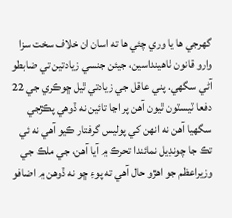گھرجي ھا يا وري چئي ھا ته اسان ان خلاف سخت سزا وارو قانون ٺاھينداسين، جيئن جنسي زيادتين تي ضابطو آڻي سگھي. پني عاقل جي زيادتي ٿيل ڇوڪري جي 22 دفعا ٽيسٽون ٿيون آھن پر اڃا تائين نه ڏوھي پڪڙجي سگھيا آھن نه انھن کي پوليس گرفتار ڪيو آهي نه ئي تڪ جا چونڊيل نمائندا تحرڪ ۾ آيا آھن، جي ملڪ جي وزيراعظم جو اھڙو حال آهي ته پوءِ ڇو نه ڏوھن ۾ اضافو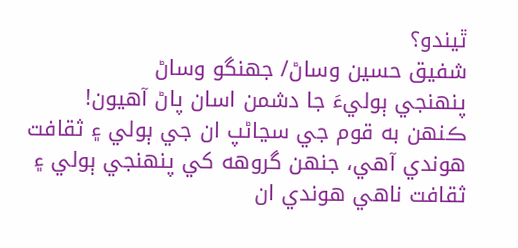ٿيندو؟
شفيق حسين وساڻ/ جھنگو وساڻ
پنھنجي ٻوليءَ جا دشمن اسان پاڻ آهيون!
ڪنھن به قوم جي سڃاڻپ ان جي ٻولي ۽ ثقافت هوندي آھي، جنھن گروهه کي پنھنجي ٻولي ۽ ثقافت ناھي هوندي ان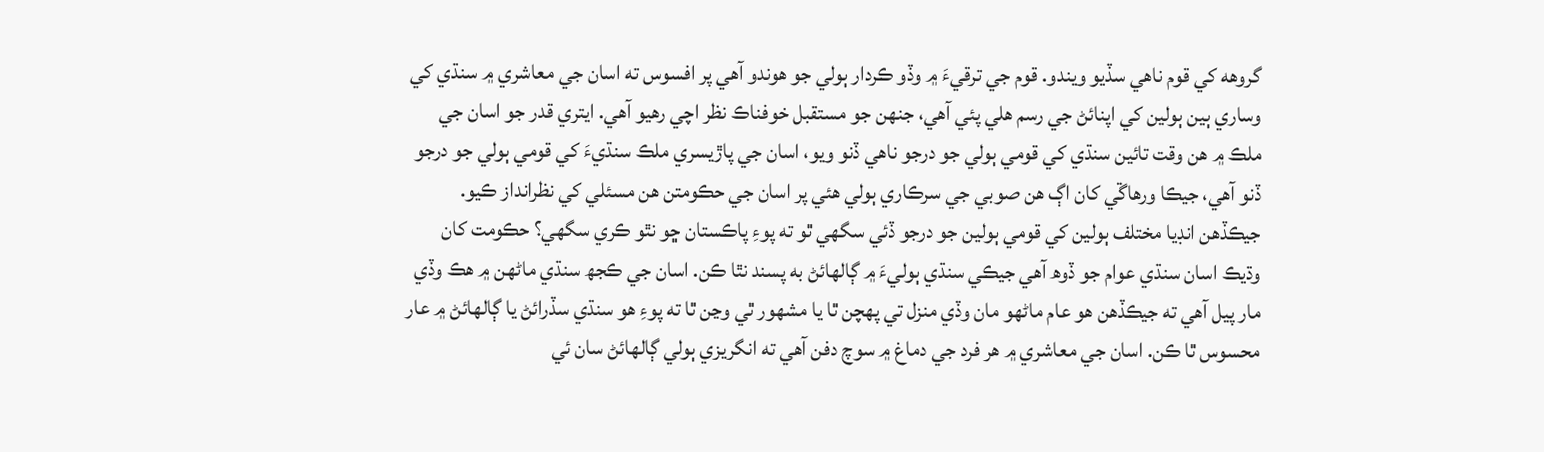گروهه کي قوم ناھي سڏيو ويندو. قوم جي ترقيءَ ۾ وڏو ڪردار ٻولي جو هوندو آهي پر افسوس ته اسان جي معاشري ۾ سنڌي کي وساري ٻين ٻولين کي اپنائڻ جي رسم ھلي پئي آھي، جنھن جو مستقبل خوفناڪ نظر اچي رھيو آھي. ايتري قدر جو اسان جي ملڪ ۾ هن وقت تائين سنڌي کي قومي ٻولي جو درجو ناھي ڏنو ويو، اسان جي پاڙيسري ملڪ سنڌيءَ کي قومي ٻولي جو درجو ڏنو آھي، جيڪا ورهاڱي کان اڳ هن صوبي جي سرڪاري ٻولي هئي پر اسان جي حڪومتن هن مسئلي کي نظرانداز ڪيو. جيڪڏهن انڊيا مختلف ٻولين کي قومي ٻولين جو درجو ڏئي سگهي ٿو ته پوءِ پاڪستان ڇو نٿو ڪري سگهي؟ حڪومت کان وڌيڪ اسان سنڌي عوام جو ڏوھ آھي جيڪي سنڌي ٻوليءَ ۾ ڳالهائڻ به پسند نٿا ڪن. اسان جي ڪجھ سنڌي ماڻهن ۾ ھڪ وڏي مار پيل آھي ته جيڪڏھن ھو عام ماڻھو مان وڏي منزل تي پهچن ٿا يا مشھور ٿي وڃن ٿا ته پوءِ هو سنڌي سڏرائڻ يا ڳالهائڻ ۾ عار محسوس ٿا ڪن. اسان جي معاشري ۾ ھر فرد جي دماغ ۾ سوچ دفن آھي ته انگريزي ٻولي ڳالهائڻ سان ئي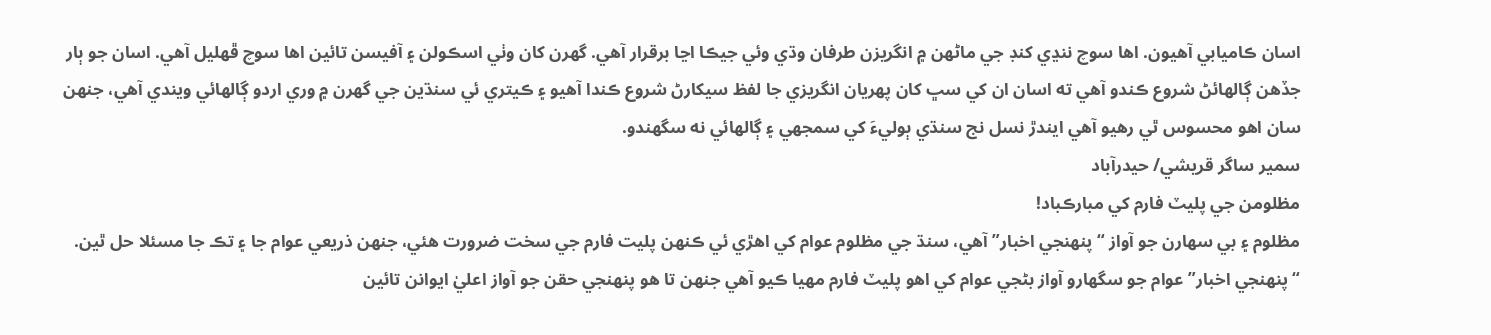اسان ڪاميابي آهيون. اھا سوچ ننڍي کنڊ جي ماڻھن ۾ انگريزن طرفان وڌي وئي جيڪا اڃا برقرار آھي. گھرن کان وٺي اسڪولن ۽ آفيسن تائين اھا سوچ ڦهليل آهي. اسان جو ٻار جڏھن ڳالھائڻ شروع ڪندو آھي ته اسان ان کي سڀ کان پھريان انگريزي جا لفظ سيکارڻ شروع ڪندا آھيو ۽ ڪيتري ئي سنڌين جي گھرن ۾ وري اردو ڳالهائي ويندي آهي، جنھن سان اھو محسوس ٿي رھيو آھي ايندڙ نسل نج سنڌي ٻوليءَ کي سمجھي ۽ ڳالهائي نه سگھندو.
سمير ساگر قريشي/ حيدرآباد
مظلومن جي پليٽ فارم کي مبارڪباد!
مظلوم ۽ بي سھارن جو آواز “پنهنجي اخبار” آهي، سنڌ جي مظلوم عوام کي اهڙي ئي ڪنهن پليت فارم جي سخت ضرورت هئي، جنهن ذريعي عوام جا ۽ تڪ جا مسئلا حل ٿين. “پنهنجي اخبار” عوام جو سگهارو آواز بڻجي عوام کي اهو پليٽ فارم مهيا ڪيو آهي جنهن تا هو پنهنجي حقن جو آواز اعليٰ ايوانن تائين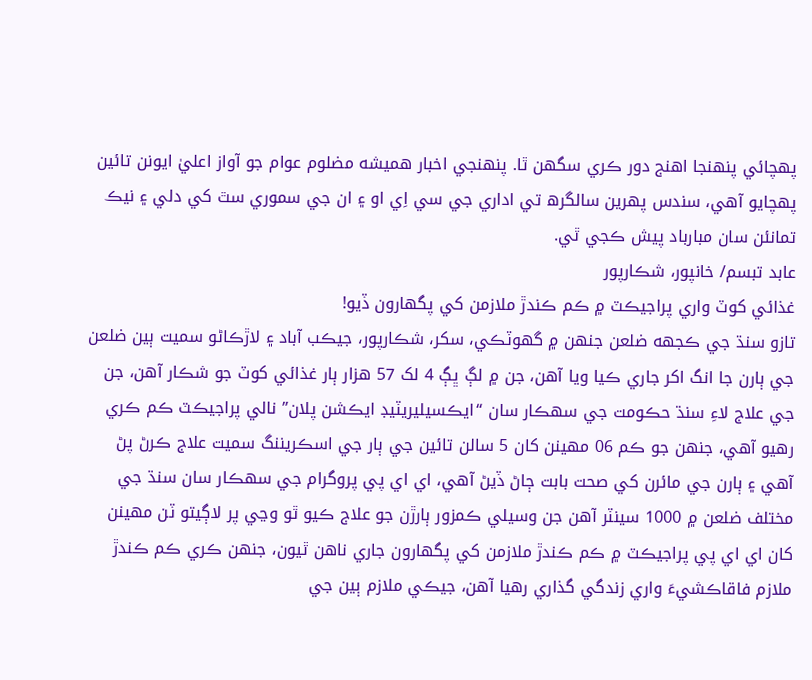پهچائي پنهنجا اهنج دور ڪري سگھن ٿا. پنهنجي اخبار هميشه مضلوم عوام جو آواز اعليٰ ايونن تائين پھچايو آھي، سندس پهرين سالگرھ تي اداري جي سي اِي او ۽ ان جي سموري سٿ کي دلي ۽ نيڪ تمانئن سان مبارباد پيش ڪجي ٿي.
عابد تبسم/ خانپور، شڪارپور
غذائي کوٽ واري پراجيڪٽ ۾ ڪم ڪندڙ ملازمن کي پگھارون ڏيو!
تازو سنڌ جي ڪجهه ضلعن جنهن ۾ گھوٽڪي، سکر، شڪارپور، جيڪب آباد ۽ لاڙڪاڻو سميت ٻين ضلعن جي ٻارن جا انگ اکر جاري ڪيا ويا آهن، جن ۾ لڳ ڀڳ 4 لک 57 ھزار ٻار غذائي کوٽ جو شڪار آهن، جن جي علاج لاءِ سنڌ حڪومت جي سھڪار سان “ايڪسيليريٽيڊ ايڪشن پلان” نالي پراجيڪٽ ڪم ڪري رھيو آهي، جنھن جو ڪم 06 مھينن کان 5 سالن تائين جي ٻار جي اسڪريننگ سميت علاج ڪرڻ پڻ آھي ۽ ٻارن جي مائرن کي صحت بابت ڄاڻ ڏيڻ آهي، اي اي پي پروگرام جي سهڪار سان سنڌ جي مختلف ضلعن ۾ 1000 سينٽر آهن جن وسيلي ڪمزور ٻارڙن جو علاج ڪيو ٿو وڃي پر لاڳيتو ٽن مھينن کان اي اي پي پراجيڪٽ ۾ ڪم ڪندڙ ملازمن کي پگھارون جاري ناهن ٿيون، جنهن ڪري ڪم ڪندڙ ملازم فاقاڪشيءَ واري زندگي گذاري رھيا آهن، جيڪي ملازم ٻين جي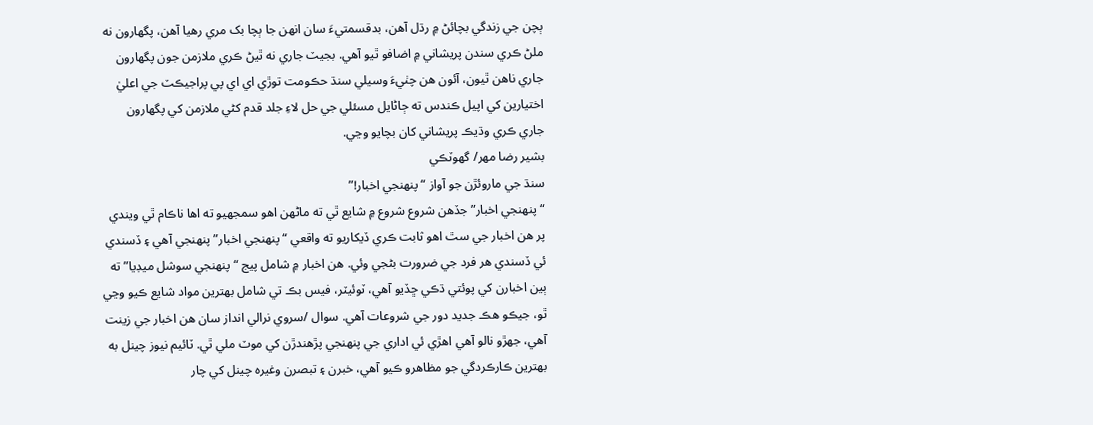ٻچن جي زندگي بچائڻ ۾ رڌل آهن، بدقسمتيءَ سان انهن جا ٻچا بک مري رهيا آهن، پگھارون نه ملڻ ڪري سندن پريشاني ۾ اضافو ٿيو آهي. بجيٽ جاري نه ٿيڻ ڪري ملازمن جون پگھارون جاري ناهن ٿيون، آئون ھن چٺيءَ وسيلي سنڌ حڪومت توڙي اي اي پي پراجيڪٽ جي اعليٰ اختيارين کي اپيل ڪندس ته ڄاڻايل مسئلي جي حل لاءِ جلد قدم کڻي ملازمن کي پگھارون جاري ڪري وڌيڪ پريشاني کان بچايو وڃي.
بشير رضا مھر/ گھوٽڪي
سنڌ جي ماروئڙن جو آواز “پنهنجي اخبار!”
“پنهنجي اخبار” جڏهن شروع شروع ۾ شايع ٿي ته ماڻهن اهو سمجهيو ته اها ناڪام ٿي ويندي پر هن اخبار جي سٿ اهو ثابت ڪري ڏيکاريو ته واقعي “پنهنجي اخبار” پنهنجي آهي ۽ ڏسندي ئي ڏسندي هر فرد جي ضرورت بڻجي وئي. هن اخبار ۾ شامل پيج “پنهنجي سوشل ميڊيا” ته ٻين اخبارن کي پوئتي ڌڪي ڇڏيو آهي، ٽوئيٽر، فيس بڪ تي شامل بهترين مواد شايع ڪيو وڃي ٿو، جيڪو هڪ جديد دور جي شروعات آهي. سوال /سروي نرالي انداز سان هن اخبار جي زينت آهي، جهڙو نالو آهي اهڙي ئي اداري جي پنهنجي پڙهندڙن کي موٽ ملي ٿي. ٽائيم نيوز چينل به بهترين ڪارڪردگي جو مظاهرو ڪيو آهي، خبرن ۽ تبصرن وغيره چينل کي چار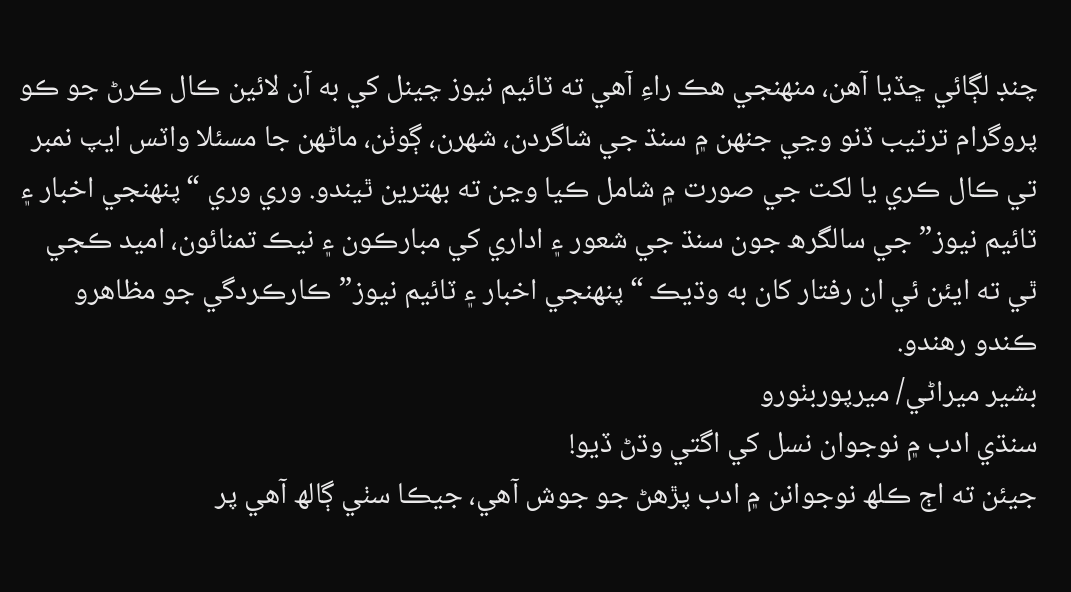چنڊ لڳائي ڇڏيا آهن، منهنجي هڪ راءِ آهي ته ٽائيم نيوز چينل کي به آن لائين ڪال ڪرڻ جو ڪو پروگرام ترتيب ڏنو وڃي جنهن ۾ سنڌ جي شاگردن، شھرن، ڳوٺن، ماڻهن جا مسئلا واٽس ايپ نمبر تي ڪال ڪري يا لکت جي صورت ۾ شامل ڪيا وڃن ته بهترين ٿيندو. وري وري “پنهنجي اخبار ۽ ٽائيم نيوز” جي سالگرھ جون سنڌ جي شعور ۽ اداري کي مبارڪون ۽ نيڪ تمنائون، اميد ڪجي ٿي ته ايئن ئي ان رفتار کان به وڌيڪ “پنهنجي اخبار ۽ ٽائيم نيوز” ڪارڪردگي جو مظاهرو ڪندو رهندو.
بشير ميراڻي/ ميرپوربٺورو
سنڌي ادب ۾ نوجوان نسل کي اگتي وڌڻ ڏيو!
جيئن ته اڄ ڪلھ نوجوانن ۾ ادب پڙهڻ جو جوش آهي، جيڪا سٺي ڳالھ آهي پر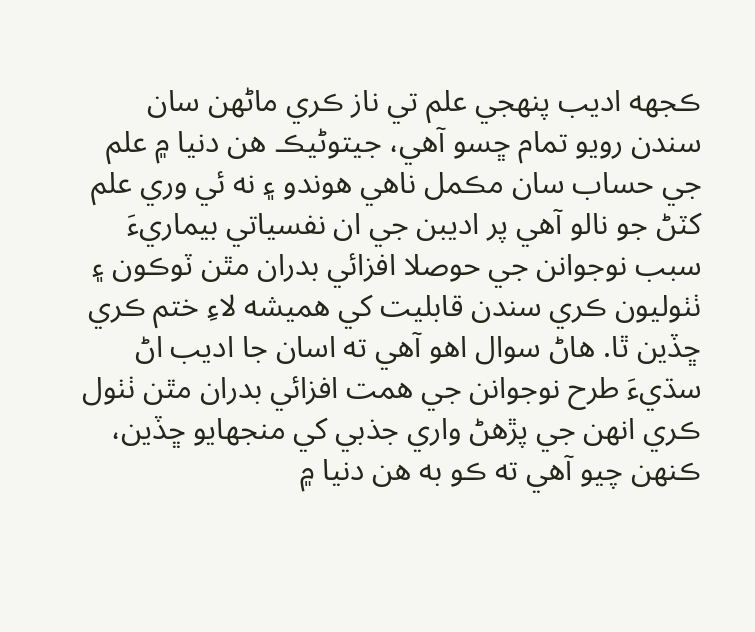ڪجهه اديب پنهجي علم تي ناز ڪري ماڻهن سان سندن رويو تمام ڇسو آهي، جيتوڻيڪ هن دنيا ۾ علم جي حساب سان مڪمل ناهي هوندو ۽ نه ئي وري علم کٽڻ جو نالو آهي پر اديبن جي ان نفسياتي بيماريءَ سبب نوجوانن جي حوصلا افزائي بدران مٿن ٽوڪون ۽ ٺٺوليون ڪري سندن قابليت کي هميشه لاءِ ختم ڪري ڇڏين ٿا. هاڻ سوال اهو آهي ته اسان جا اديب اڻ سڌيءَ طرح نوجوانن جي همت افزائي بدران مٿن ٺٺول ڪري انهن جي پڙهڻ واري جذبي کي منجهايو ڇڏين، ڪنهن چيو آهي ته ڪو به هن دنيا ۾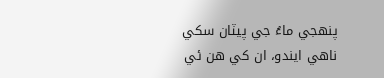پنهجي ماءُ جي پيٽان سکي ناهي ايندو، ان کي هن ئي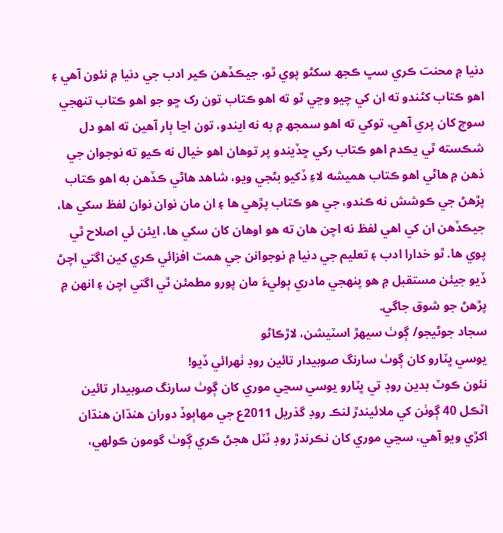دنيا ۾ محنت ڪري سڀ ڪجھ سکڻو پوي ٿو، جيڪڏهن ڪير ادب جي دنيا ۾ نئون آهي ۽ اهو ڪتاب کڻندو ته ان کي چيو وڃي ٿو ته اهو ڪتاب تون رک ڇو جو اھو ڪتاب تنهجي سوچ کان پري آهي، توکي ته اهو سمجھ ۾ به نه ايندو، تون اڃا ٻار آهين ته اهو دل شڪسته ٿي يڪدم اهو ڪتاب رکي ڇڏيندو پر توهان اهو خيال نه ڪيو ته نوجوان جي ذهن ۾ هاڻي اهو ڪتاب ھميشه لاءِ ڏکيو بڻجي ويو، شاهد هاڻي ڪڏهن به اهو ڪتاب پڙهڻ جي ڪوشش نه ڪندو، جي هو ڪتاب پڙهي ها ۽ ان مان نوان نوان لفظ سکي ها، جيڪڏهن ان کي اهي لفظ نه اچن هان ته هو اوهان کان سکي ها، ايئن ئي اصلاح ٿي پوي ها. ٿو خدارا ادب ۽ تعليم جي دنيا ۾ نوجوانن جي همت افزائي ڪري کين اگتي اچڻ ڏيو جيئن مستقبل ۾ هو پنهجي مادري ٻوليءَ مان پورو مطمئن ٿي اگتي اچن ۽ انهن ۾ پڙهڻ جو شوق جاگي.
سجاد جوڻيجو/ ڳوٺ سيهڙ اسٽيشن، لاڙڪاڻو
يوسي ڀٽارو کان ڳوٺ سارنگ صوبيدار تائين روڊ ٺهرائي ڏيو!
نئون ڪوٽ بدين روڊ تي ڀٽارو يوسي سڃي موري کان ڳوٺ سارنگ صوبيدار تائين اٽڪل 40 ڳوٺن کي ملائيندڙ لنڪ روڊ گذريل 2011ع جي مھاٻوڏ دوران ھنڌان ھنڌان اکڙي ويو آهي، سڃي موري کان نڪرندڙ روڊ ٽٽل ھجڻ ڪري ڳوٺ گومون ڪولھي،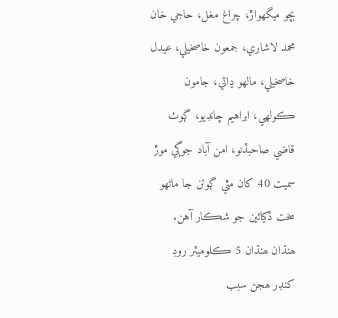بچو ميگھواڙ، چراغ مغل، حاجي خان محمد لاشاري، جمعون خاصخيلي، عيدل خاصخيلي، مالھو ڍاڻي، جامون ڪولھي، ابراهيم چانڊيو، ڳوٺ قاضي صاحبڏنو، امن آباد جوڳي موڙ سميت 40 کان مٿي ڳوٺن جا ماڻھو سخت ڏکيائين جو شڪار آهن. ھنڌان ھنڌان 5 ڪلوميٽر روڊ کنڊر ھجڻ سبب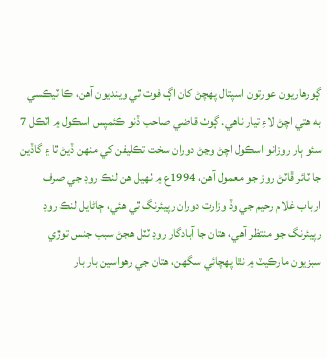ڳورھاريون عورتون اسپتال پھچڻ کان اڳ فوت ٿي وينديون آهن، ڪا ٽيڪسي به ھتي اچڻ لاءِ تيار ناهي. ڳوٺ قاضي صاحب ڏنو ڪئمپس اسڪول ۾ اٽڪل 7 سئو ٻار روزانو اسڪول اچڻ وڃڻ دوران سخت تڪليفن کي منهن ڏيڻ ٿا ۽ گاڏين جا ٽائر ڦاٽڻ روز جو معمول آهن، 1994ع ۾ ٺهيل ھن لنڪ روڊ جي صرف ارباب غلام رحيم جي وڏ وزارت دوران رپيئرنگ ٿي هئي، ڄاڻايل لنڪ روڊ رپيئرنگ جو منتظر آهي، ھتان جا آبادگار روڊ ٽٽل ھجڻ سبب جنس توڙي سبزيون مارڪيٽ ۾ نٿا پهچائي سگھن، ھتان جي رھواسين بار بار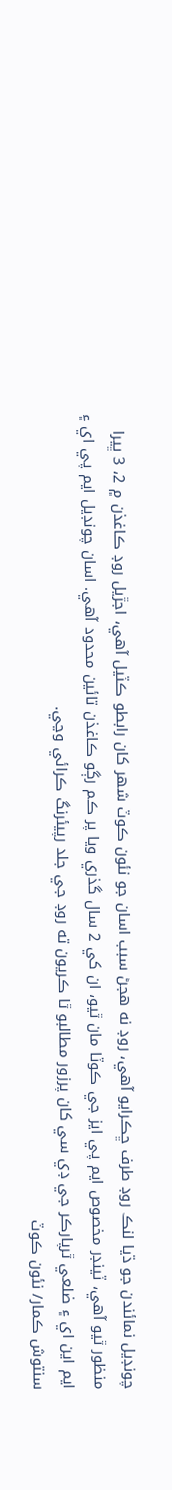چونڊيل نمائندن جو ڌيا لنڪ روڊ طرف ڇڪرايو آهي، روڊ نه ھجڻ سبب اسان جو نئون ڪوٽ شهر کان رابطو ڪٽيل آهي، اجڙيل روڊ ڪاغذن ۾ 2، 3 ڀيرا منظور ٿيو آهي، ٽينڊر مخصوص ايم پي ايز جي ڪوٽا مان ٿيو، ان کي 2 سال گذري ويا پر ڪم رڳو ڪاغذن تائين محدود آهي. اسان چونڊيل ايم پي اي ۽ ايم اين اي ۽ ضلعي ٿرپارڪر جي ڊي سي کان پرزور مطالبو ٿا ڪريون ته روڊ جي جلد رپيئرنگ ڪرائي وڃي.
سنتوش ڪمار/ نئون ڪوٽ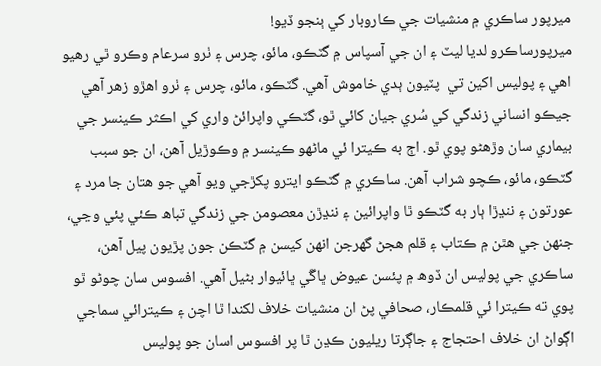ميرپور ساڪري ۾ منشيات جي ڪاروبار کي ٻنجو ڏيو!
ميرپورساڪرو لديا ليٽ ۽ ان جي آسپاس ۾ گٽڪو، مائو، چرس ۽ ٺرو سرعام وڪرو ٿي رهيو اهي ۽ پوليس اکين تي  پٽيون ٻدي خاموش آهي. گٽڪو، مائو، چرس ۽ ٺرو اھڙو زھر آھي جيڪو انساني زندگي کي سُري جيان کائي ٿو، گٽڪي واپرائڻ واري کي اڪثر ڪينسر جي بيماري سان وڙھڻو پوي ٿو. اڄ به ڪيترا ئي ماڻھو ڪينسر ۾ وڪوڙيل آھن، ان جو سبب گٽڪو، مائو، ڪچو شراب آھن. ساڪري ۾ گٽڪو ايترو پکڙجي ويو آھي جو ھتان جا مرد ۽ عورتون ۽ ننڍڙا ٻار به گٽڪو ٿا واپرائين ۽ ننڍڙن معصومن جي زندگي تباھ ڪئي پئي وڃي، جنھن جي ھٿن ۾ ڪتاب ۽ قلم ھجڻ گھرجن انھن کيسن ۾ گٽڪن جون پڙيون پيل آھن، ساڪري جي پوليس ان ڏوھ ۾ پئسن عيوض ڀاڱي ڀائيوار بڻيل آھي. افسوس سان چوڻو ٿو پوي ته ڪيترا ئي قلمڪار، صحافي پڻ ان منشيات خلاف لکندا ٿا اچن ۽ ڪيترائي سماجي اڳواڻ ان خلاف احتجاج ۽ جاڳرتا ريليون ڪڍن ٿا پر افسوس اسان جو پوليس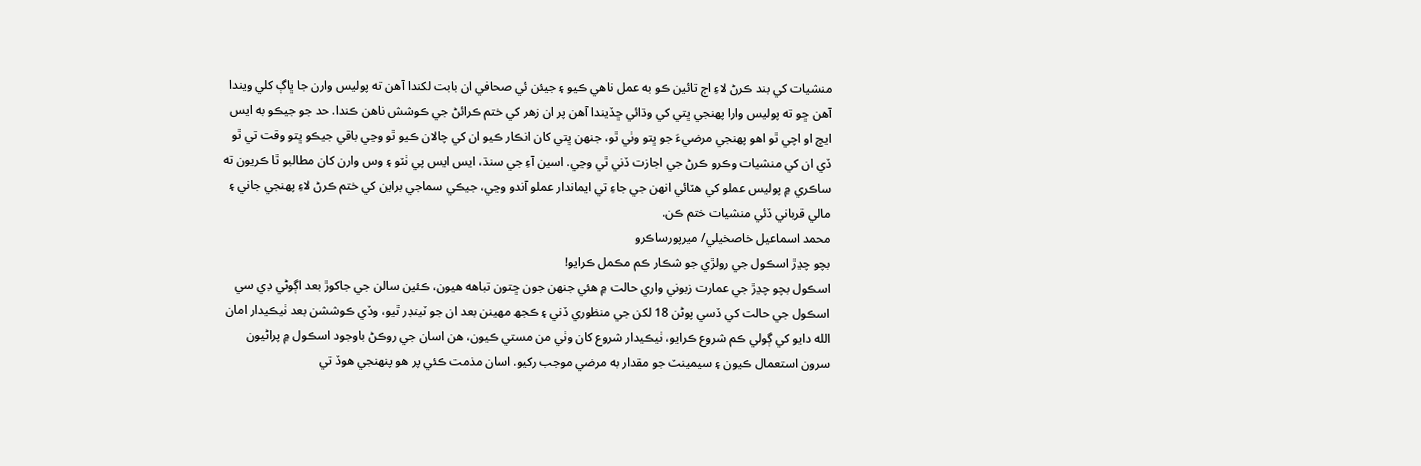منشيات کي بند ڪرڻ لاءِ اڄ تائين ڪو به عمل ناھي ڪيو ۽ جيئن ئي صحافي ان بابت لکندا آھن ته پوليس وارن جا ڀاڳ کلي ويندا آھن ڇو ته پوليس وارا پھنجي ڀتي کي وڌائي ڇڏيندا آھن پر ان زھر کي ختم ڪرائڻ جي ڪوشش ناهن ڪندا. حد جو جيڪو به ايس ايچ او اچي ٿو اھو پھنجي مرضيءَ جو ڀتو وٺي ٿو، جنھن ڀتي کان انڪار ڪيو ان کي چالان ڪيو ٿو وڃي باقي جيڪو ڀتو وقت تي ٿو ڏي ان کي منشيات وڪرو ڪرڻ جي اجازت ڏني ٿي وڃي. اسين آءِ جي سنڌ، ايس ايس پي ٺٽو ۽ وس وارن کان مطالبو ٿا ڪريون ته ساڪري ۾ پوليس عملو کي ھٽائي انھن جي جاءِ تي ايماندار عملو آندو وڃي، جيڪي سماجي براين کي ختم ڪرڻ لاءِ پھنجي جاني ۽ مالي قرباني ڏئي منشيات ختم ڪن.
محمد اسماعيل خاصخيلي/ ميرپورساڪرو
بچو چڍڙ اسڪول جي رولڙي جو شڪار ڪم مڪمل ڪرايو!
اسڪول بچو چڍڙ جي عمارت زبوني واري حالت ۾ هئي جنهن جون ڇتون تباهه هيون، ڪئين سالن جي جاکوڙ بعد اڳوڻي ڊي سي اسڪول جي حالت کي ڏسي پوڻن 18 لکن جي منظوري ڏني ۽ ڪجھ مهينن بعد ان جو ٽينڊر ٿيو، وڏي ڪوششن بعد ٺيڪيدار امان الله دايو کي ڳولي ڪم شروع ڪرايو، ٺيڪيدار شروع کان وٺي من مستي ڪيون، هن اسان جي روڪڻ باوجود اسڪول ۾ پراڻيون سرون استعمال ڪيون ۽ سيمينٽ جو مقدار به مرضي موجب رکيو. اسان مذمت ڪئي پر هو پنهنجي هوڏ تي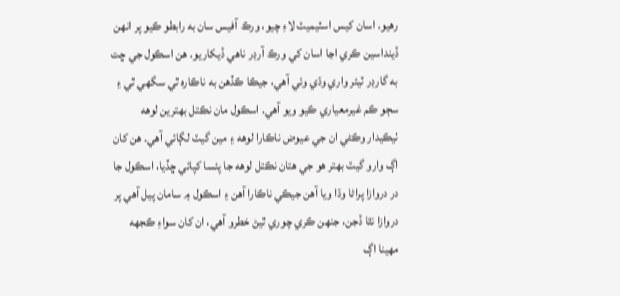رهيو. اسان کيس اسٽيميٽ لاءِ چيو، ورڪ آفيس سان به رابطو ڪيو پر انهن ڏينداسين ڪري اڃا اسان کي ورڪ آرڊر ناهي ڏيکاريو. هن اسڪول جي ڇت به گارڊر ٽيئر واري وڌي وئي آهي، جيڪا ڪڏهن به ناڪاره ٿي سگهي ٿي ۽ سڄو ڪم غيرمعياري ڪيو ويو آهي. اسڪول مان نڪتل بهترين لوهه ٺيڪيدار وڪڻي ان جي عيوض ناڪارا لوهه ۽ مين گيٽ لڳائي آهي. هن کان اڳ وارو گيٽ بهتر هو جي هتان نڪتل لوهه جا پئسا کپائي ڇڏيا، اسڪول جا در دروازا پراڻا وڌا ويا آهن جيڪي ناڪارا آهن ۽ اسڪول ۾ سامان پيل آهي پر دروازا نٿا ڏجن، جنهن ڪري چوري ٿيڻ خطرو آهي، ان کان سواءِ ڪجھه مهينا اڳ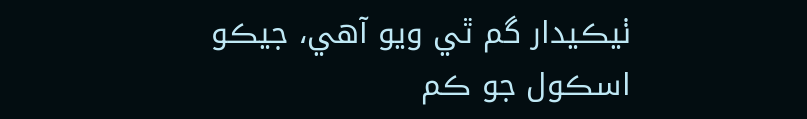ٺيڪيدار گم ٿي ويو آهي، جيڪو اسڪول جو ڪم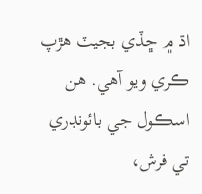اڌ ۾ ڇڏي بجيٽ هڙپ ڪري ويو آهي. هن اسڪول جي بائونڊري تي فرش،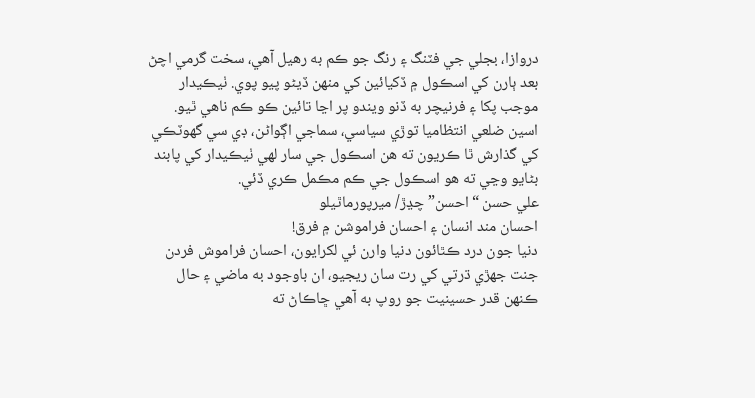دروازا، بجلي جي فٽنگ ۽ رنگ جو ڪم به رهيل آهي، سخت گرمي اچڻ بعد ٻارن کي اسڪول ۾ ڏکيائين کي منهن ڏيڻو پيو پوي. ٺيڪيدار موجب پکا ۽ فرنيچر به ڏنو ويندو پر اڃا تائين ڪو ڪم ناهي ٿيو. اسين ضلعي انتظاميا توڙي سياسي، سماجي اڳواڻن، ڊي سي گهوٽڪي کي گذارش ٿا ڪريون ته هن اسڪول جي سار لهي ٺيڪيدار کي پابند بڻايو وڃي ته هو اسڪول جي ڪم مڪمل ڪري ڏئي.
علي حسن “احسن” چڍڙ/ ميرپورماٿيلو
احسان مند انسان ۽ احسان فراموشن ۾ فرق!
دنيا جون درد ڪٿائون دنيا وارن ئي لکرايون، احسان فراموش فردن جنت جهڙي ڌرتي کي رت سان ريجيو، ان باوجود به ماضي ۽ حال ڪنهن قدر حسينيت جو روپ به آهي ڇاڪاڻ ته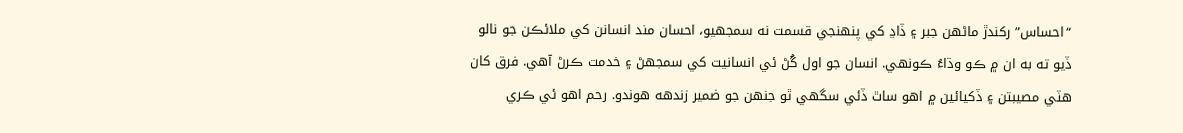“احساس” رکندڙ ماڻهن جبر ۽ ڏاڍ کي پنهنجي قسمت نه سمجهيو، احسان مند انسانن کي ملائڪن جو نالو ڏيو ته به ان ۾ ڪو وڌاءُ ڪونهي. انسان جو اول گُڻ ئي انسانيت کي سمجهڻ ۽ خدمت ڪرڻ آهي. فرق کان هٽي مصيبتن ۽ ڏکيائين ۾ اهو ساٿ ڏئي سگهي ٿو جنهن جو ضمير زندهه هوندو. رحم اهو ئي ڪري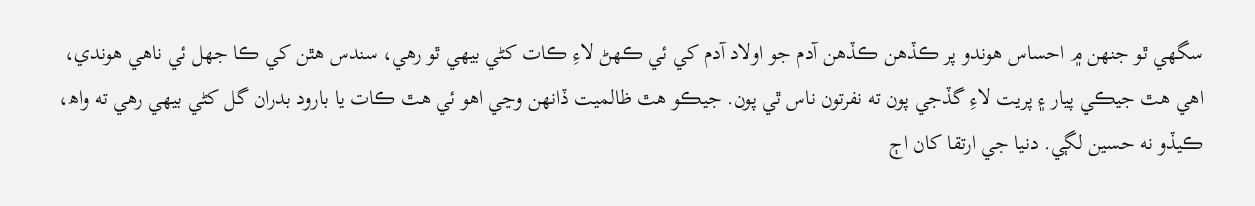سگهي ٿو جنهن ۾ احساس هوندو پر ڪڏهن ڪڏهن آدم جو اولاد آدم کي ئي ڪهڻ لاءِ ڪات کڻي بيهي ٿو رهي، سندس هٿن کي ڪا جهل ئي ناهي هوندي، اهي هٿ جيڪي پيار ۽ پريت لاءِ گڏجي پون ته نفرتون ناس ٿي پون. جيڪو هٿ ظالميت ڏانهن وڃي اهو ئي هٿ ڪات يا بارود بدران گل کڻي بيهي رهي ته واھ، ڪيڏو نه حسين لڳي. دنيا جي ارتقا کان اڄ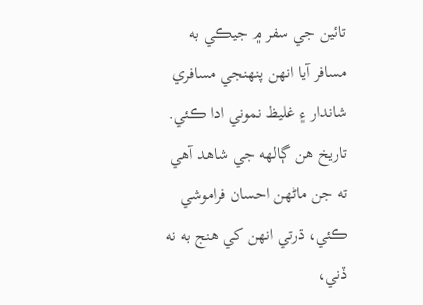تائين جي سفر ۾ جيڪي به مسافر آيا انهن پنهنجي مسافري شاندار ۽ غليظ نموني ادا ڪئي. تاريخ هن ڳالهه جي شاهد آهي ته جن ماڻهن احسان فراموشي ڪئي، ڌرتي انهن کي هنج به نه ڏني،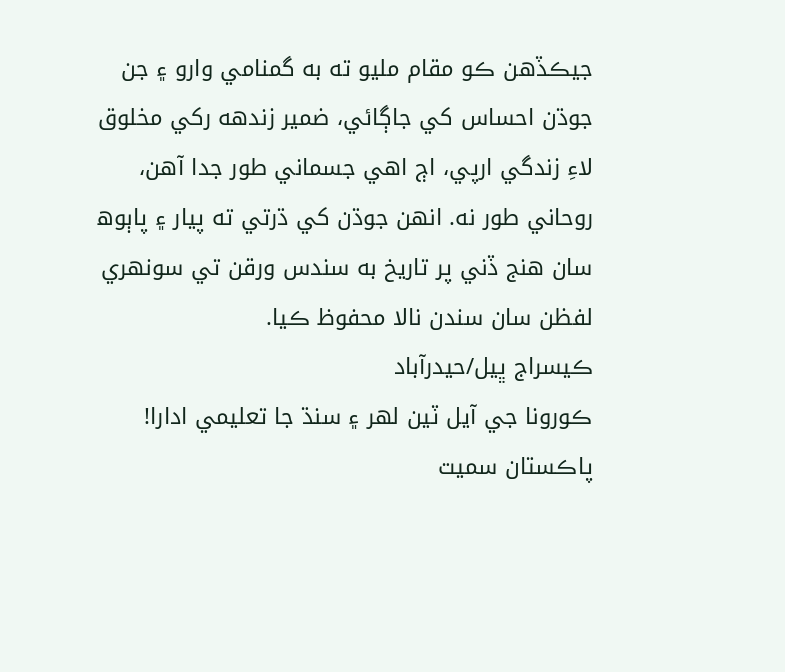جيڪڏهن ڪو مقام مليو ته به گمنامي وارو ۽ جن جوڌن احساس کي جاڳائي، ضمير زندهه رکي مخلوق لاءِ زندگي ارپي، اڄ اهي جسماني طور جدا آهن، روحاني طور نه. انهن جوڌن کي ڌرتي ته پيار ۽ پاٻوھ سان هنج ڏني پر تاريخ به سندس ورقن تي سونهري لفظن سان سندن نالا محفوظ ڪيا.
ڪيسراج ڀيل/حيدرآباد
ڪورونا جي آيل ٽين لهر ۽ سنڌ جا تعليمي ادارا!
پاڪستان سميت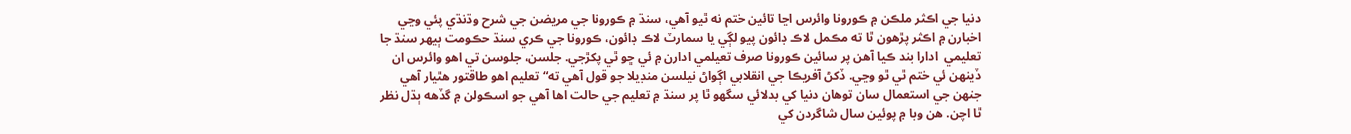دنيا جي اڪثر ملڪن ۾ ڪورونا وائرس اڃا تائين ختم نه ٿيو آھي، سنڌ ۾ ڪورونا جي مريضن جي شرح وڌنڌي پئي وڃي اخبارن ۾ اڪثر پڙهون ٿا ته مڪمل لاڪ ڊائون پيو لڳي يا سمارٽ لاڪ ڊائون، ڪورونا جي ڪري سنڌ حڪومت ٻيهر سنڌ جا تعليمي  ادارا بند ڪيا آهن پر سائين ڪورونا صرف تعيلمي ادارن ۾ ئي ڇو ٿي پکڙجي. جلسن، جلوسن تي اهو وائرس ان ڏينهن ئي ختم ٿي ٿو وڃي. ڏکڻ آفريڪا جي انقلابي اڳواڻ نيلسن منڊيلا جو قول آھي ته“تعليم اهو طاقتور هٿيار آھي جنهن جي استعمال سان توهان دنيا کي بدلائي سگهو ٿا پر سنڌ ۾ تعليم جي حالت اها آھي جو اسڪولن ۾ گڏهه ٻڌل نظر ٿا اچن. هن وبا ۾ پوئين سال شاگردن کي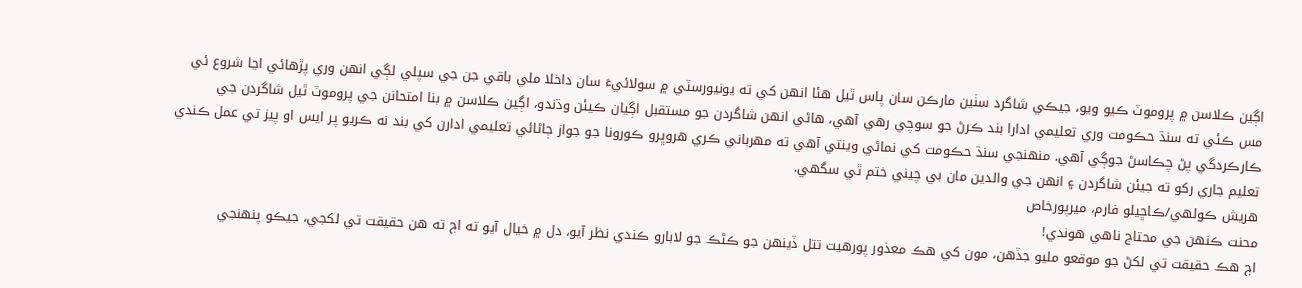اڳين ڪلاسن ۾ پروموٽ ڪيو ويو، جيڪي شاگرد سٺين مارڪن سان پاس ٿيل هئا انهن کي ته يونيورسٽي ۾ سولائيءَ سان داخلا ملي باقي جن جي سپلي لڳي انهن وري پڙهائي اڃا شروع ئي مس ڪئي ته سنڌ حڪومت وري تعليمي ادارا بند ڪرڻ جو سوچي رهي آهي، هاڻي انهن شاگردن جو مستقبل اڳيان ڪيئن وڌندو، اڳين ڪلاسن ۾ بنا امتحانن جي پروموٽ ٿيل شاگردن جي ڪارڪردگي پڻ چڪاسڻ جوڳي آهي. منهنجي سنڌ حڪومت کي نماڻي وينتي آھي ته مهرباني ڪري هروڀرو ڪورونا جو جواز ڄاڻائي تعليمي ادارن کي بند نه ڪريو پر ايس او پيز تي عمل ڪندي تعليم جاري رکو ته جيئن شاگردن ۽ انهن جي والدين مان بي چيني ختم ٿي سگهي.
ھريش ڪولھي/ڪاڇيلو فارم، ميرپورخاص
محنت ڪنھن جي محتاج ناھي ھوندي!
اڄ ھڪ حقيقت تي لکڻ جو موقعو مليو جڏھن، مون کي ھڪ معذور پورھيت تتل ڏينھن جو ڪڻڪ جو لابارو ڪندي نظر آيو، دل ۾ خيال آيو ته اڄ ته ھن حقيقت تي لکجي، جيڪو پنھنجي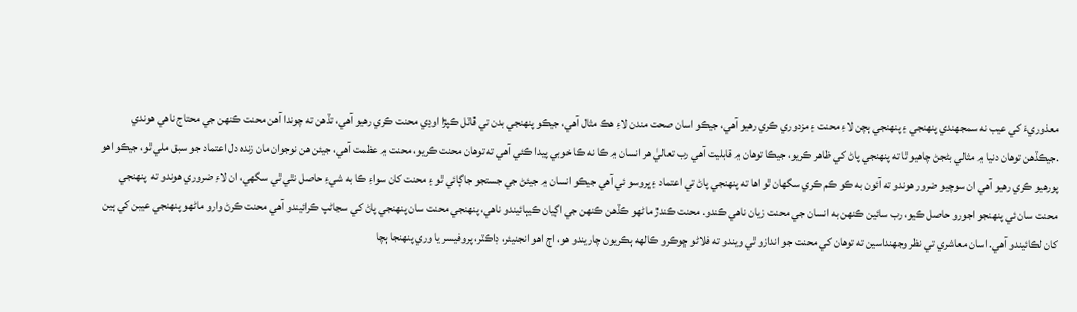معذوريءَ کي عيب نه سمجھندي پنھنجي ۽ پنھنجي ٻچن لاءِ محنت ۽ مزدوري ڪري رھيو آھي، جيڪو اسان صحت مندن لاءِ ھڪ مثال آھي، جيڪو پنھنجي بدن تي ڦاٽل ڪپڙا اوڍي محنت ڪري رھيو آھي، تڏھن ته چوندا آھن محنت ڪنھن جي محتاج ناھي ھوندي .جيڪڏھن توھان دنيا ۾ مثالي بڻجڻ چاھيو ٿا ته پنھنجي پاڻ کي ظاھر ڪريو، جيڪا توھان ۾ قابليت آھي رب تعاليٰ ھر انسان ۾ ڪا نه ڪا خوبي پيدا ڪئي آهي ته توھان محنت ڪريو، محنت ۾ عظمت آھي، جيئن ھن نوجوان مان زندہ دل اعتماد جو سبق ملي ٿو، جيڪو اھو پورھيو ڪري رھيو آھي ان سوچيو ضرور ھوندو ته آئون به ڪو ڪم ڪري سگھان ٿو اھا ته پنھنجي پاڻ تي اعتماد ۽ ڀروسو ئي آھي جيڪو انسان ۾ جيئڻ جي جستجو جاڳائي ٿو ۽ محنت کان سواءِ ڪا به شيءِ حاصل نٿي ٿي سگھي، ان لاءِ ضروري ھوندو ته  پنھنجي محنت سان ئي پنھنجو اجورو حاصل ڪيو، رب سائين ڪنھن به انسان جي محنت زيان ناهي ڪندو. محنت ڪندڙ ماڻھو ڪڏھن ڪنھن جي اڳيان ڪيٻائيندو ناهي، پنھنجي محنت سان پنھنجي پاڻ کي سڃاڻپ ڪرائيندو آھي محنت ڪرڻ وارو ماڻھو پنھنجي عيبن کي ٻين کان لڪائيندو آھي. اسان معاشري تي نظر وجھنداسين ته توھان کي محنت جو اندازو ٿي ويندو ته فلاڻو ڇوڪرو ڪالهه ٻڪريون چاريندو هو، اڄ اھو انجنيئر، ڊاڪٽر، پروفيسر يا وري پنھنجا ٻچا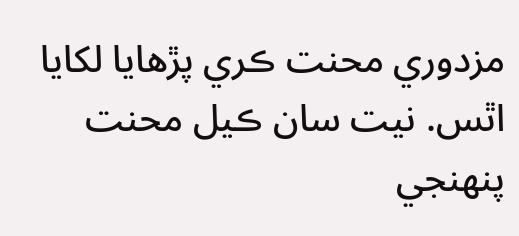مزدوري محنت ڪري پڙھايا لکايا اٿس. نيت سان ڪيل محنت پنھنجي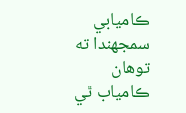ڪاميابي سمجھندا ته توھان ڪامياب ٿي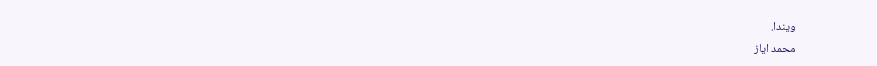ويندا.
محمد اياز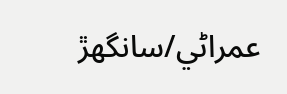عمراڻي/سانگھڙ